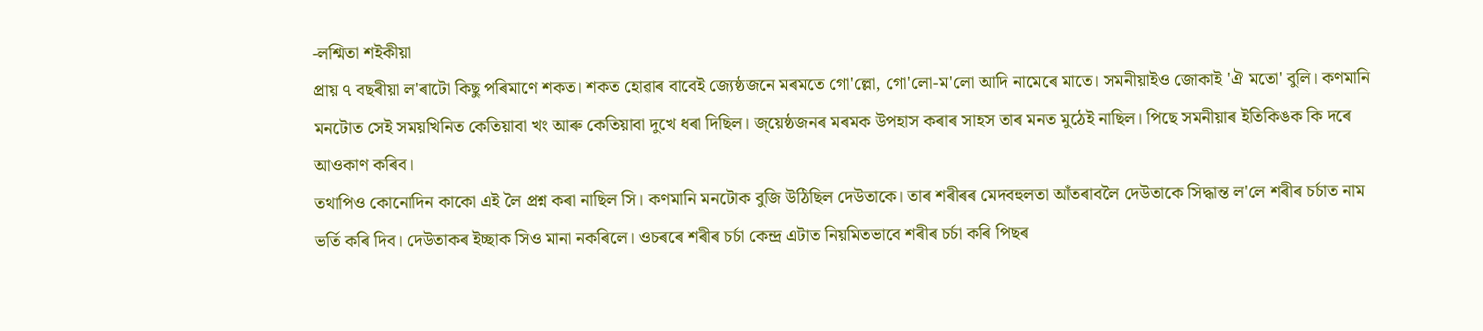-লশ্মিতা শইকীয়া
প্ৰায় ৭ বছৰীয়া ল'ৰাটো কিছু পৰিমাণে শকত। শকত হোৱাৰ বাবেই জ্যেষ্ঠজনে মৰমতে গো'ল্লো, গো'লো-ম'লো আদি নামেৰে মাতে। সমনীয়াইও জোকাই 'ঐ মতো' বুলি। কণমানি মনটোত সেই সময়খিনিত কেতিয়াবা খং আৰু কেতিয়াবা দুখে ধৰা দিছিল। জ্য়েষ্ঠজনৰ মৰমক উপহাস কৰাৰ সাহস তাৰ মনত মুঠেই নাছিল। পিছে সমনীয়াৰ ইতিকিঙক কি দৰে আওকাণ কৰিব।
তথাপিও কোনোদিন কাকো এই লৈ প্ৰশ্ন কৰা নাছিল সি। কণমানি মনটোক বুজি উঠিছিল দেউতাকে। তাৰ শৰীৰৰ মেদবহুলতা আঁতৰাবলৈ দেউতাকে সিদ্ধান্ত ল'লে শৰীৰ চৰ্চাত নাম ভৰ্তি কৰি দিব। দেউতাকৰ ইচ্ছাক সিও মানা নকৰিলে। ওচৰৰে শৰীৰ চৰ্চা কেন্দ্ৰ এটাত নিয়মিতভাবে শৰীৰ চৰ্চা কৰি পিছৰ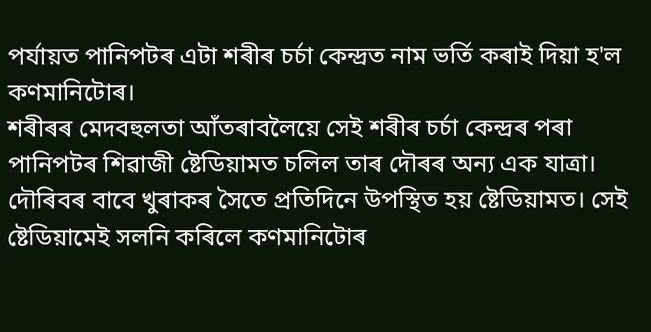পৰ্যায়ত পানিপটৰ এটা শৰীৰ চৰ্চা কেন্দ্ৰত নাম ভৰ্তি কৰাই দিয়া হ'ল কণমানিটোৰ।
শৰীৰৰ মেদবহুলতা আঁতৰাবলৈয়ে সেই শৰীৰ চৰ্চা কেন্দ্ৰৰ পৰা পানিপটৰ শিৱাজী ষ্টেডিয়ামত চলিল তাৰ দৌৰৰ অন্য এক যাত্ৰা। দৌৰিবৰ বাবে খুৰাকৰ সৈতে প্ৰতিদিনে উপস্থিত হয় ষ্টেডিয়ামত। সেই ষ্টেডিয়ামেই সলনি কৰিলে কণমানিটোৰ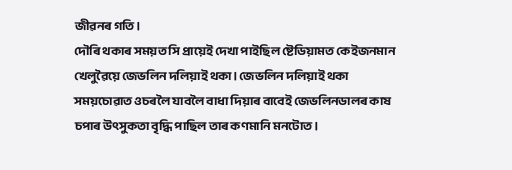জীৱনৰ গতি।
দৌৰি থকাৰ সময়ত সি প্ৰায়েই দেখা পাইছিল ষ্টেডিয়ামত কেইজনমান খেলুৱৈয়ে জেভলিন দলিয়াই থকা। জেভলিন দলিয়াই থকা সময়চোৱাত ওচৰলৈ যাবলৈ বাধা দিয়াৰ বাবেই জেভলিনডালৰ কাষ চপাৰ উৎসুকতা বৃদ্ধি পাছিল তাৰ কণমানি মনটোত।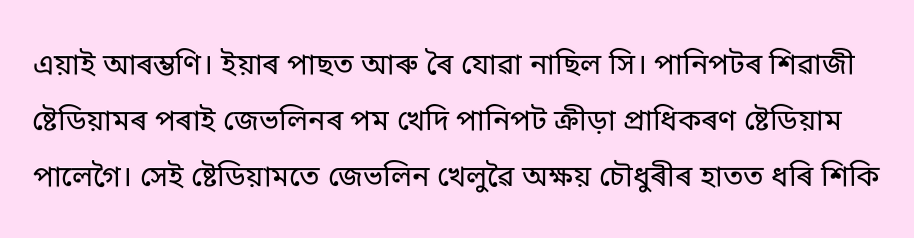এয়াই আৰম্ভণি। ইয়াৰ পাছত আৰু ৰৈ যোৱা নাছিল সি। পানিপটৰ শিৱাজী ষ্টেডিয়ামৰ পৰাই জেভলিনৰ পম খেদি পানিপট ক্ৰীড়া প্ৰাধিকৰণ ষ্টেডিয়াম পালেগৈ। সেই ষ্টেডিয়ামতে জেভলিন খেলুৱৈ অক্ষয় চৌধুৰীৰ হাতত ধৰি শিকি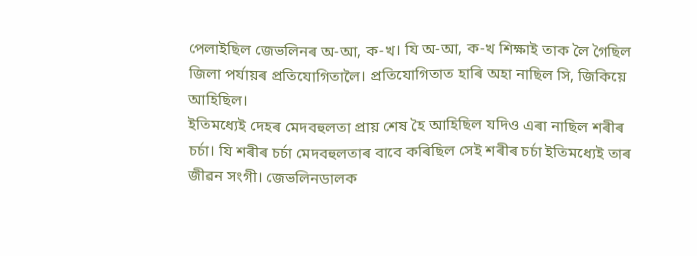পেলাইছিল জেভলিনৰ অ-আ, ক-খ। যি অ-আ, ক-খ শিক্ষাই তাক লৈ গৈছিল জিলা পৰ্যায়ৰ প্ৰতিযোগিতালৈ। প্ৰতিযোগিতাত হাৰি অহা নাছিল সি, জিকিয়ে আহিছিল।
ইতিমধ্যেই দেহৰ মেদবহুলতা প্ৰায় শেষ হৈ আহিছিল যদিও এৰা নাছিল শৰীৰ চৰ্চা। যি শৰীৰ চৰ্চা মেদবহুলতাৰ বাবে কৰিছিল সেই শৰীৰ চৰ্চা ইতিমধ্যেই তাৰ জীৱন সংগী। জেভলিনডালক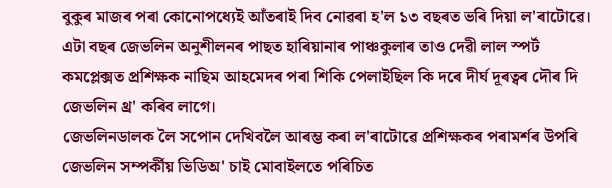বুকুৰ মাজৰ পৰা কোনোপধ্যেই আঁতৰাই দিব নোৱৰা হ'ল ১৩ বছৰত ভৰি দিয়া ল'ৰাটোৱে। এটা বছৰ জেভলিন অনুশীলনৰ পাছত হাৰিয়ানাৰ পাঞ্চকুলাৰ তাও দেৱী লাল স্পৰ্ট কমপ্লেক্সত প্ৰশিক্ষক নাছিম আহমেদৰ পৰা শিকি পেলাইছিল কি দৰে দীৰ্ঘ দূৰত্বৰ দৌৰ দি জেভলিন থ্ৰ' কৰিব লাগে।
জেভলিনডালক লৈ সপোন দেখিবলৈ আৰম্ভ কৰা ল'ৰাটোৱে প্ৰশিক্ষকৰ পৰামৰ্শৰ উপৰি জেভলিন সম্পৰ্কীয় ভিডিঅ' চাই মোবাইলতে পৰিচিত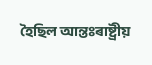হৈছিল আন্তঃৰাষ্ট্ৰীয়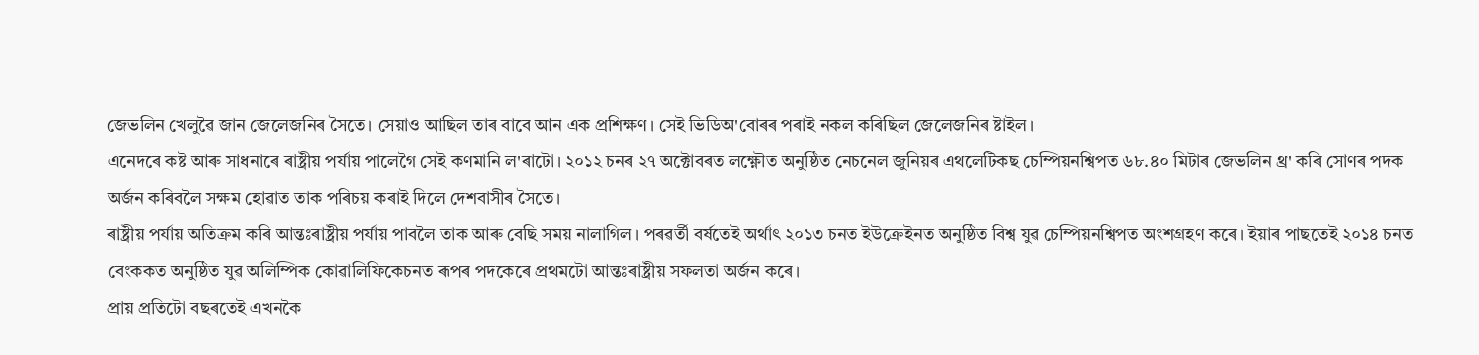জেভলিন খেলুৱৈ জান জেলেজনিৰ সৈতে। সেয়াও আছিল তাৰ বাবে আন এক প্ৰশিক্ষণ। সেই ভিডিঅ'বোৰৰ পৰাই নকল কৰিছিল জেলেজনিৰ ষ্টাইল।
এনেদৰে কষ্ট আৰু সাধনাৰে ৰাষ্ট্ৰীয় পৰ্যায় পালেগৈ সেই কণমানি ল'ৰাটো। ২০১২ চনৰ ২৭ অক্টোবৰত লক্ষ্ণৌত অনুষ্ঠিত নেচনেল জুনিয়ৰ এথলেটিকছ চেম্পিয়নশ্বিপত ৬৮.৪০ মিটাৰ জেভলিন থ্ৰ' কৰি সোণৰ পদক অৰ্জন কৰিবলৈ সক্ষম হোৱাত তাক পৰিচয় কৰাই দিলে দেশবাসীৰ সৈতে।
ৰাষ্ট্ৰীয় পৰ্যায় অতিক্ৰম কৰি আন্তঃৰাষ্ট্ৰীয় পৰ্যায় পাবলৈ তাক আৰু বেছি সময় নালাগিল। পৰৱৰ্তী বৰ্ষতেই অৰ্থাৎ ২০১৩ চনত ইউক্ৰেইনত অনুষ্ঠিত বিশ্ব যুৱ চেম্পিয়নশ্বিপত অংশগ্ৰহণ কৰে। ইয়াৰ পাছতেই ২০১৪ চনত বেংককত অনুষ্ঠিত যুৱ অলিম্পিক কোৱালিফিকেচনত ৰূপৰ পদকেৰে প্ৰথমটো আন্তঃৰাষ্ট্ৰীয় সফলতা অৰ্জন কৰে।
প্ৰায় প্ৰতিটো বছৰতেই এখনকৈ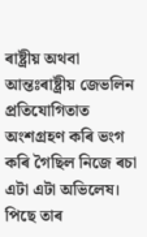ৰাষ্ট্ৰীয় অথবা আন্তঃৰাষ্ট্ৰীয় জেভলিন প্ৰতিযোগিতাত অংশগ্ৰহণ কৰি ভংগ কৰি গৈছিল নিজে ৰচা এটা এটা অভিলেষ। পিছে তাৰ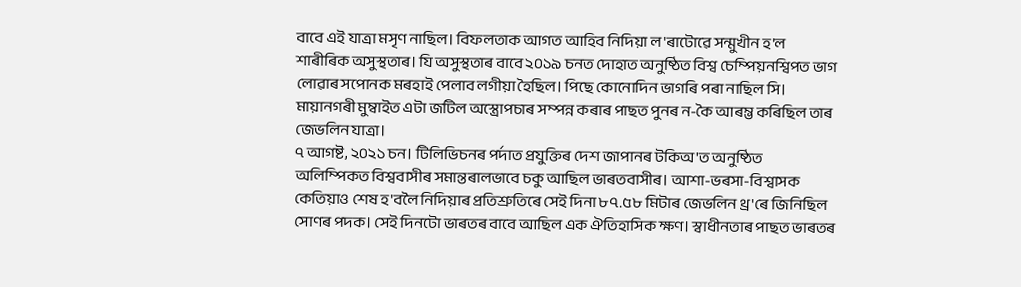বাবে এই যাত্ৰা মসৃণ নাছিল। বিফলতাক আগত আহিব নিদিয়া ল'ৰাটোৱে সন্মুখীন হ'ল শাৰীৰিক অসুস্থতাৰ। যি অসুস্থতাৰ বাবে ২০১৯ চনত দোহাত অনুষ্ঠিত বিশ্ব চেম্পিয়নশ্বিপত ভাগ লোৱাৰ সপোনক মৰহাই পেলাব লগীয়া হৈছিল। পিছে কোনোদিন ভাগৰি পৰা নাছিল সি। মায়ানগৰী মুম্বাইত এটা জটিল অস্ত্ৰোপচাৰ সম্পন্ন কৰাৰ পাছত পুনৰ ন-কৈ আৰম্ভ কৰিছিল তাৰ জেভলিন যাত্ৰা।
৭ আগষ্ট, ২০২১ চন। টিলিভিচনৰ পৰ্দাত প্ৰযুক্তিৰ দেশ জাপানৰ টকিঅ'ত অনুষ্ঠিত অলিম্পিকত বিশ্ববাসীৰ সমান্তৰালভাবে চকু আছিল ভাৰতবাসীৰ। আশা-ভৰসা-বিশ্বাসক কেতিয়াও শেষ হ'বলৈ নিদিয়াৰ প্ৰতিশ্ৰুতিৰে সেই দিনা ৮৭.৫৮ মিটাৰ জেভলিন থ্ৰ'ৰে জিনিছিল সোণৰ পদক। সেই দিনটো ভাৰতৰ বাবে আছিল এক ঐতিহাসিক ক্ষণ। স্বাধীনতাৰ পাছত ভাৰতৰ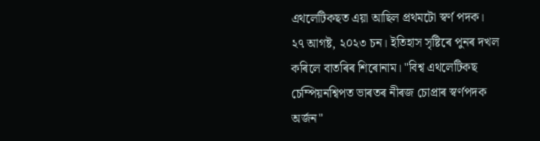এথলেটিকছত এয়া আছিল প্ৰথমটো স্বৰ্ণ পদক।
২৭ আগষ্ট, ২০২৩ চন। ইতিহাস সৃষ্টিৰে পুনৰ দখল কৰিলে বাতৰিৰ শিৰোনাম। "বিশ্ব এথলেটিকছ চেম্পিয়নশ্বিপত ভাৰতৰ নীৰজ চোপ্রাৰ স্বৰ্ণপদক অৰ্জন"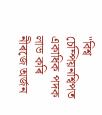"বিশ্ব চেম্পিয়নশ্বিপত একাধিক পদক লাভ কৰি নীৰজে অৰ্জন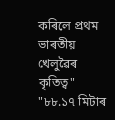কৰিলে প্রথম ভাৰতীয় খেলুৱৈৰ কৃতিত্ব" "৮৮.১৭ মিটাৰ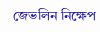জেভলিন নিক্ষেপ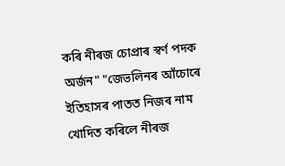কৰি নীৰজ চোপ্রাৰ স্বৰ্ণ পদক অৰ্জন" "জেভলিনৰ আঁচোৰে ইতিহাসৰ পাতত নিজৰ নাম খোদিত কৰিলে নীৰজ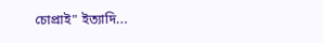চোপ্ৰাই" ইত্যাদি...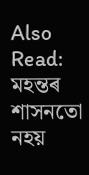Also Read: মহন্তৰ শাসনতো নহয়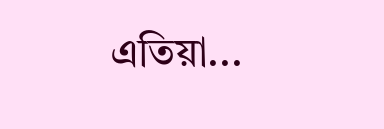এতিয়া...